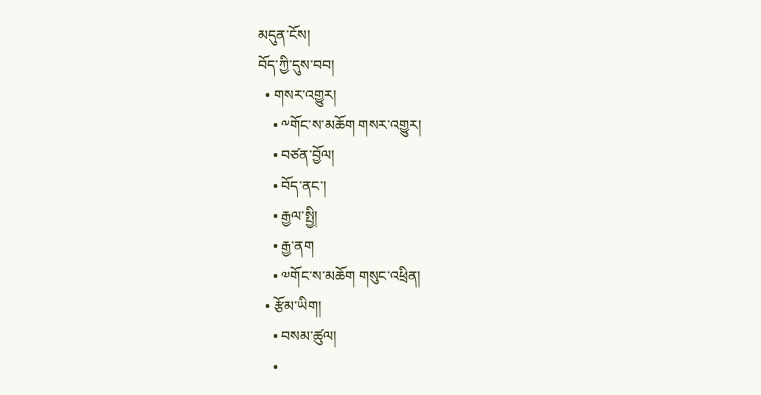མདུན་ངོས།
བོད་ཀྱི་དུས་བབ།
  • གསར་འགྱུར།
    • ༸གོང་ས་མཆོག གསར་འགྱུར།
    • བཙན་བྱོལ།
    • བོད་ནང་།
    • རྒྱལ་སྤྱི།
    • རྒྱ་ནག
    • ༧གོང་ས་མཆོག གསུང་འཕྲིན།
  • རྩོམ་ཡིག།
    • བསམ་ཚུལ།
    •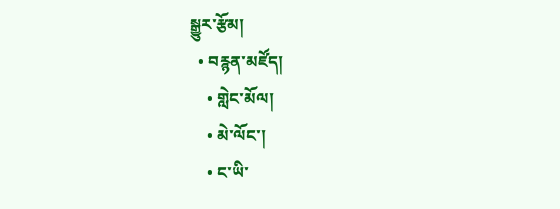སྒྱུར་རྩོམ།
  • བརྙན་མཛོད།
    • གླེང་མོལ།
    • མེ་ལོང་།
    • ང་ཡི་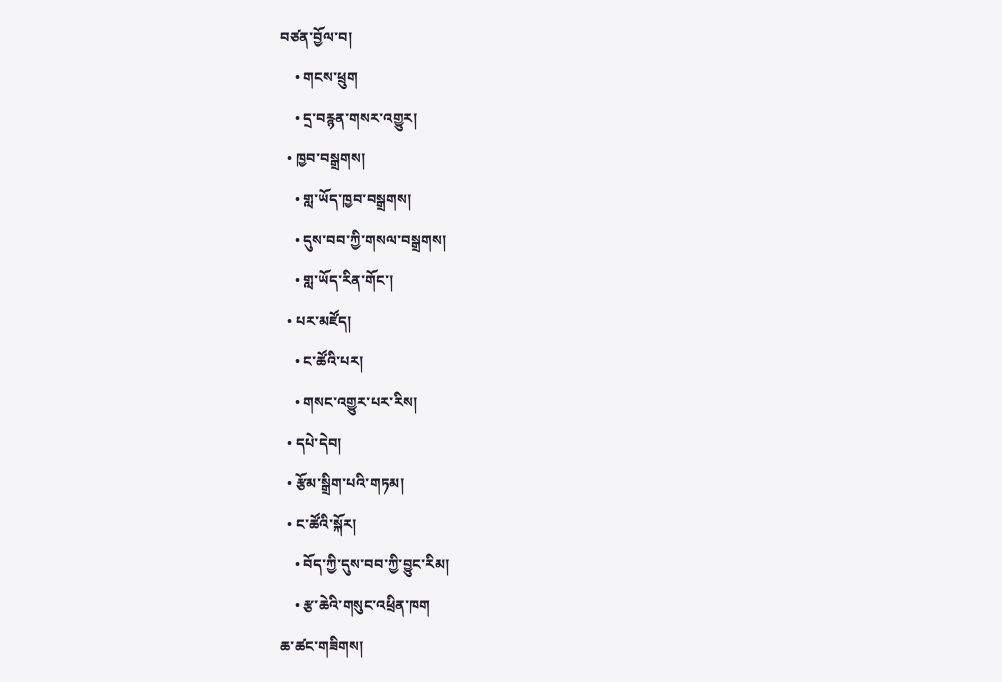བཙན་བྱོལ་བ།
    • གངས་ཕྲུག
    • དྲ་བརྙན་གསར་འགྱུར།
  • ཁྱབ་བསྒྲགས།
    • གླ་ཡོད་ཁྱབ་བསྒྲགས།
    • དུས་བབ་ཀྱི་གསལ་བསྒྲགས།
    • གླ་ཡོད་རིན་གོང་།
  • པར་མཛོད།
    • ང་ཚོའི་པར།
    • གསང་འགྱུར་པར་རིས།
  • དཔེ་དེབ།
  • རྩོམ་སྒྲིག་པའི་གཏམ།
  • ང་ཚོའི་སྐོར།
    • བོད་ཀྱི་དུས་བབ་ཀྱི་བྱུང་རིམ།
    • རྩ་ཆེའི་གསུང་འཕྲིན་ཁག
ཆ་ཚང་གཟིགས།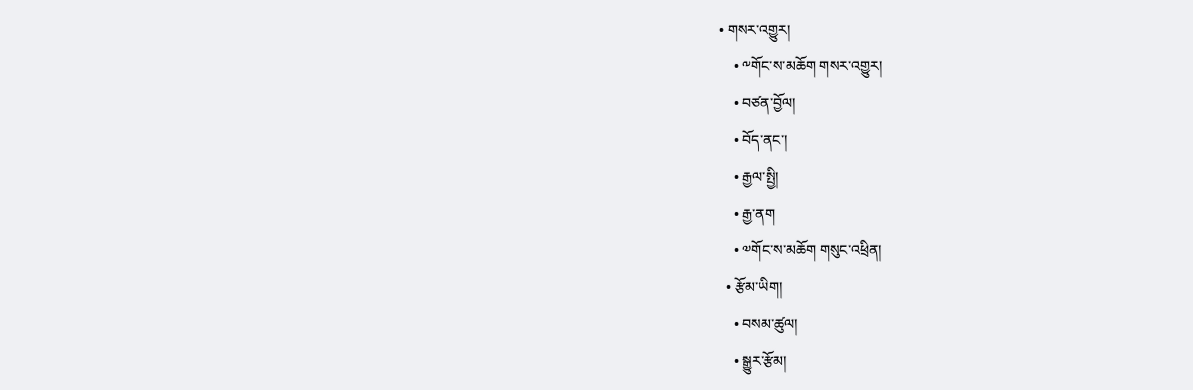• གསར་འགྱུར།
    • ༸གོང་ས་མཆོག གསར་འགྱུར།
    • བཙན་བྱོལ།
    • བོད་ནང་།
    • རྒྱལ་སྤྱི།
    • རྒྱ་ནག
    • ༧གོང་ས་མཆོག གསུང་འཕྲིན།
  • རྩོམ་ཡིག།
    • བསམ་ཚུལ།
    • སྒྱུར་རྩོམ།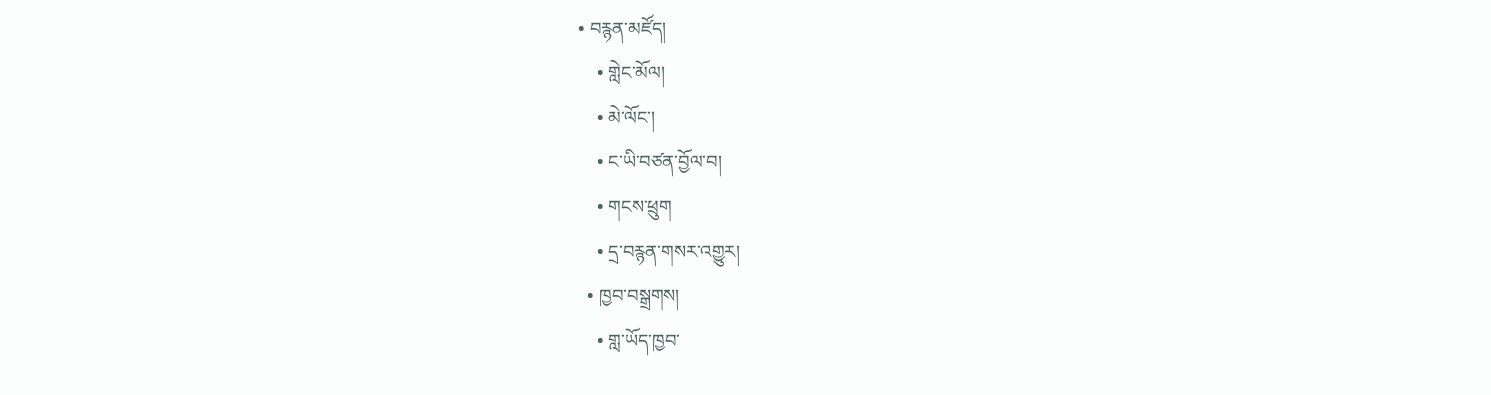• བརྙན་མཛོད།
    • གླེང་མོལ།
    • མེ་ལོང་།
    • ང་ཡི་བཙན་བྱོལ་བ།
    • གངས་ཕྲུག
    • དྲ་བརྙན་གསར་འགྱུར།
  • ཁྱབ་བསྒྲགས།
    • གླ་ཡོད་ཁྱབ་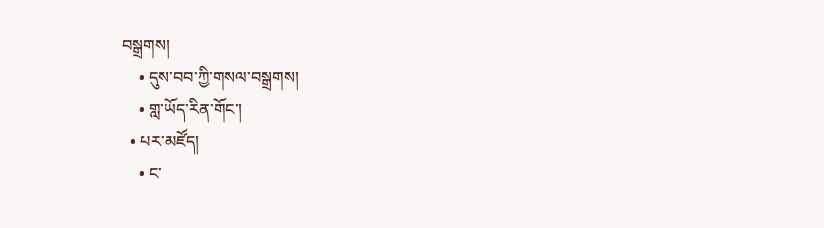བསྒྲགས།
    • དུས་བབ་ཀྱི་གསལ་བསྒྲགས།
    • གླ་ཡོད་རིན་གོང་།
  • པར་མཛོད།
    • ང་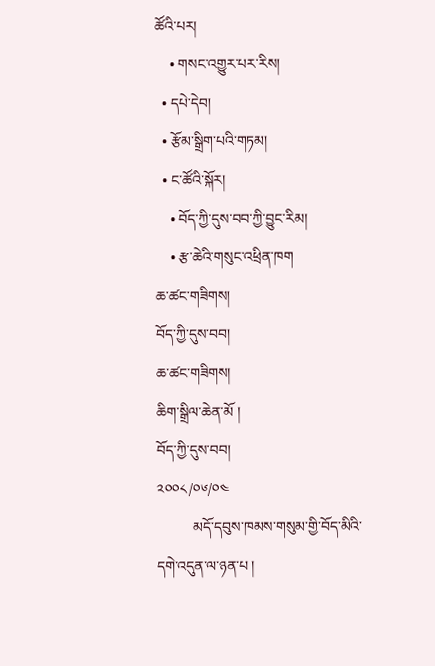ཚོའི་པར།
    • གསང་འགྱུར་པར་རིས།
  • དཔེ་དེབ།
  • རྩོམ་སྒྲིག་པའི་གཏམ།
  • ང་ཚོའི་སྐོར།
    • བོད་ཀྱི་དུས་བབ་ཀྱི་བྱུང་རིམ།
    • རྩ་ཆེའི་གསུང་འཕྲིན་ཁག
ཆ་ཚང་གཟིགས།
བོད་ཀྱི་དུས་བབ།
ཆ་ཚང་གཟིགས།
ཆིག་སྒྲིལ་ཆེན་མོ །
བོད་ཀྱི་དུས་བབ།
༢༠༠༨/༠༦/༠༤
          མདོ་དབུས་ཁམས་གསུམ་གྱི་བོད་མིའི་དགེ་འདུན་ལ་ཉན་པ །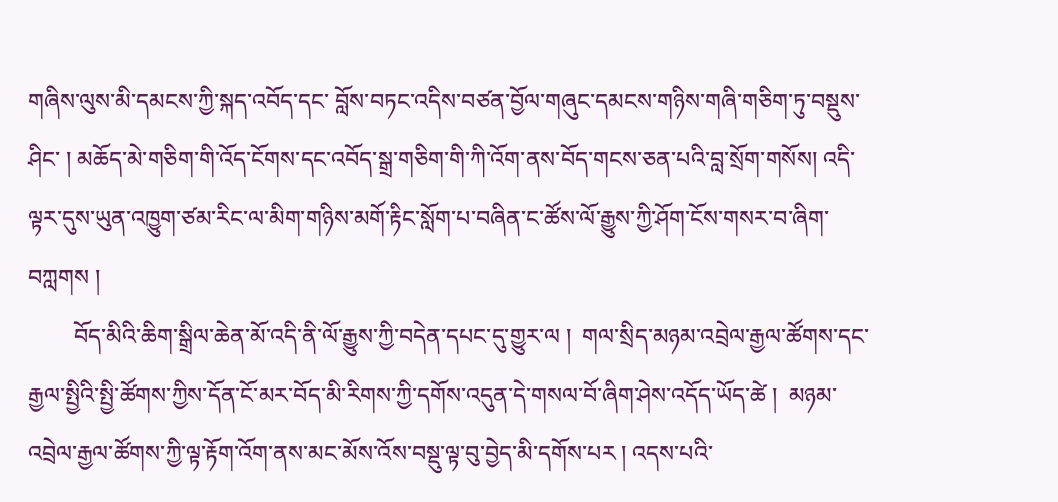གཞིས་ལུས་མི་དམངས་ཀྱི་སྐད་འབོད་དང་ བློས་བཏང་འདིས་བཙན་བྱོལ་གཞུང་དམངས་གཉིས་གཞི་གཅིག་ཏུ་བསྡུས་ཤིང་ ། མཆོད་མེ་གཅིག་གི་འོད་ངོགས་དང་འབོད་སྒྲ་གཅིག་གི་ཀི་འོག་ནས་བོད་གངས་ཅན་པའི་བླ་སྲོག་གསོས། འདི་ལྟར་དུས་ཡུན་འཁྱུག་ཙམ་རིང་ལ་མིག་གཉིས་མགོ་རྟིང་སློག་པ་བཞིན་ང་ཚོས་ལོ་རྒྱུས་ཀྱི་ཤོག་ངོས་གསར་བ་ཞིག་བཀླགས །
        བོད་མིའི་ཆིག་སྒྲིལ་ཆེན་མོ་འདི་ནི་ལོ་རྒྱུས་ཀྱི་བདེན་དཔང་དུ་གྱུར་ལ །  གལ་སྲིད་མཉམ་འབྲེལ་རྒྱལ་ཚོགས་དང་རྒྱལ་སྤྱིའི་སྤྱི་ཚོགས་ཀྱིས་དོན་ངོ་མར་བོད་མི་རིགས་ཀྱི་དགོས་འདུན་དེ་གསལ་བོ་ཞིག་ཤེས་འདོད་ཡོད་ཚེ །  མཉམ་འབྲེལ་རྒྱལ་ཚོགས་ཀྱི་ལྟ་རྟོག་འོག་ནས་མང་མོས་འོས་བསྡུ་ལྟ་བུ་བྱེད་མི་དགོས་པར ། འདས་པའི་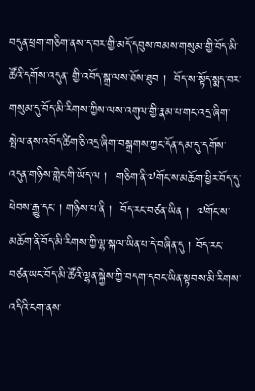བདུན་ཕྲག་གཅིག་ནས་ད་བར་གྱི་མདོ་དབུས་ཁམས་གསུམ་གྱི་བོད་མི་ཚོའི་དགོས་འདུན་ གྱི་འབོད་སྒྲ་ལས་ཐོས་ཐུབ །  བོད་ས་སྟོད་སྨད་བར་གསུམ་དུ་བོད་མི་རིགས་ཀྱིས་ལས་འགུལ་གྱི་རྣམ་པ་གང་འདྲ་ཞིག་སྤེལ་ནས་འབོད་ཚིག་ཅི་འདྲ་ཞིག་བསྒྲགས་ཀྱང་དོན་དམ་དུ་དགོས་འདུན་གཉིས་གླེང་གི་ཡོད་ལ །  གཅིག་ནི་༧གོང་ས་མཆོག་ཕྱིར་བོད་དུ་ཕེབས་རྒྱུ་དང་ ། གཉིས་པ་ནི །  བོད་རང་བཙན་ཡིན །  ༧གོང་ས་མཆོག་ནི་བོད་མི་རིགས་ཀྱི་ལྷ་སྐལ་ཡིན་པ་དེ་བཞིན་དུ ། བོད་རང་བཙན་ཡང་བོད་མི་ཚོའི་ལྷན་སྐྱེས་ཀྱི་བདག་དབང་ཡིན་སྟབས་མི་རིགས་འདིའི་ངག་ནས་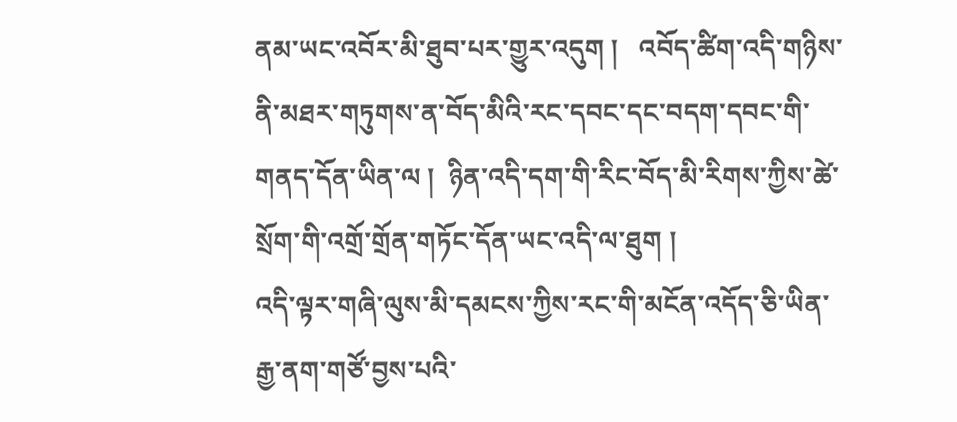ནམ་ཡང་འབོར་མི་ཐུབ་པར་གྱུར་འདུག །   འབོད་ཚིག་འདི་གཉིས་ནི་མཐར་གཏུགས་ན་བོད་མིའི་རང་དབང་དང་བདག་དབང་གི་གནད་དོན་ཡིན་ལ །  ཉིན་འདི་དག་གི་རིང་བོད་མི་རིགས་ཀྱིས་ཚེ་སྲོག་གི་འགྲོ་གྲོན་གཏོང་དོན་ཡང་འདི་ལ་ཐུག །
འདི་ལྟར་གཞི་ལུས་མི་དམངས་ཀྱིས་རང་གི་མངོན་འདོད་ཅི་ཡིན་རྒྱ་ནག་གཙོ་བྱས་པའི་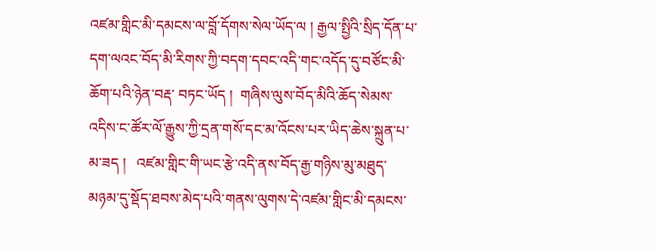འཛམ་གླིང་མི་དམངས་ལ་བློ་དོགས་སེལ་ཡོད་ལ ། རྒྱལ་སྤྱིའི་སྲིད་དོན་པ་དག་ལའང་བོད་མི་རིགས་ཀྱི་བདག་དབང་འདི་གང་འདོད་དུ་བཙོང་མི་ཆོག་པའི་ཉེན་བརྡ་ བཏང་ཡོད །  གཞིས་ལུས་བོད་མིའི་ཆོད་སེམས་འདིས་ང་ཚོར་ལོ་རྒྱུས་ཀྱི་དྲན་གསོ་དང་མ་འོངས་པར་ཡིད་ཆེས་སྐྲུན་པ་མ་ཟད །   འཛམ་གླིང་གི་ཡང་རྩེ་འདི་ནས་བོད་རྒྱ་གཉིས་མུ་མཐུད་མཉམ་དུ་སྡོད་ཐབས་མེད་པའི་གནས་ལུགས་དེ་འཛམ་གླིང་མི་དམངས་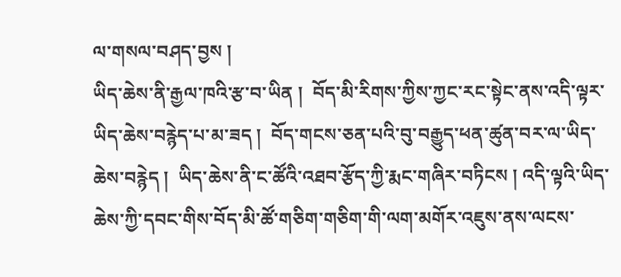ལ་གསལ་བཤད་བྱས །
ཡིད་ཆེས་ནི་རྒྱལ་ཁའི་རྩ་བ་ཡིན །  བོད་མི་རིགས་ཀྱིས་ཀྱང་རང་སྟེང་ནས་འདི་ལྟར་ཡིད་ཆེས་བརྙེད་པ་མ་ཟད །  བོད་གངས་ཅན་པའི་བུ་བརྒྱུད་ཕན་ཚུན་བར་ལ་ཡིད་ཆེས་བརྙེད །  ཡིད་ཆེས་ནི་ང་ཚོའི་འཐབ་རྩོད་ཀྱི་རྨང་གཞིར་བཏིངས ། འདི་ལྟའི་ཡིད་ཆེས་ཀྱི་དབང་གིས་བོད་མི་ཚོ་གཅིག་གཅིག་གི་ལག་མགོར་འཇུས་ནས་ལངས་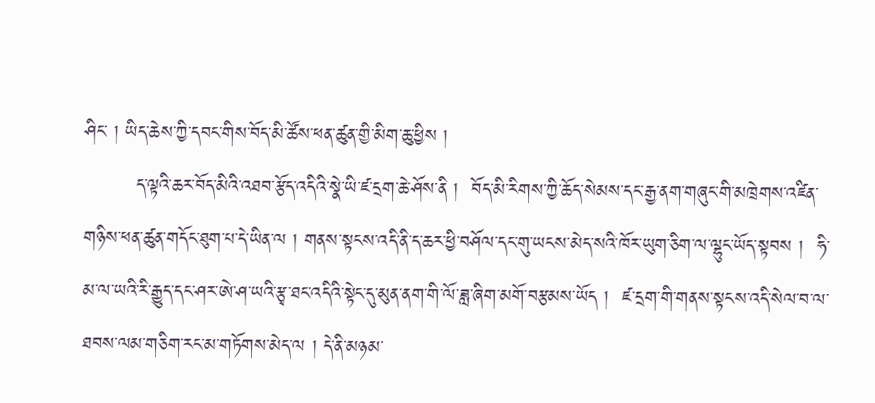ཤིང་ ། ཡིད་ཆེས་ཀྱི་དབང་གིས་བོད་མི་ཚོས་ཕན་ཚུན་གྱི་མིག་ཆུ་ཕྱིས །
        ད་ལྟའི་ཆར་བོད་མིའི་འཐབ་རྩོད་འདིའི་སྣེ་ཡི་ཛ་དྲག་ཆེ་ཤོས་ནི །  བོད་མི་རིགས་ཀྱི་ཆོད་སེམས་དང་རྒྱ་ནག་གཞུང་གི་མཁྲེགས་འཛིན་གཉིས་ཕན་ཚུན་གདོང་ཐུག་པ་དེ་ཡིན་ལ ། གནས་སྟངས་འདི་ནི་ད་ཆར་ཕྱི་བཤོལ་དང་གུ་ཡངས་མེད་སའི་ཁོར་ཡུག་ཅིག་ལ་ལྷུང་ཡོད་སྟབས །  ཧི་མ་ལ་ཡའི་རི་རྒྱུད་དང་ཤར་ཨེ་ཤ་ཡའི་རྩྭ་ཐང་འདིའི་སྟེང་དུ་མུན་ནག་གི་ལོ་ཟླ་ཞིག་མགོ་བརྩམས་ཡོད །  ཛ་དྲག་གི་གནས་སྟངས་འདི་སེལ་བ་ལ་ཐབས་ལམ་གཅིག་རང་མ་གཏོགས་མེད་ལ ། དེ་ནི་མཉམ་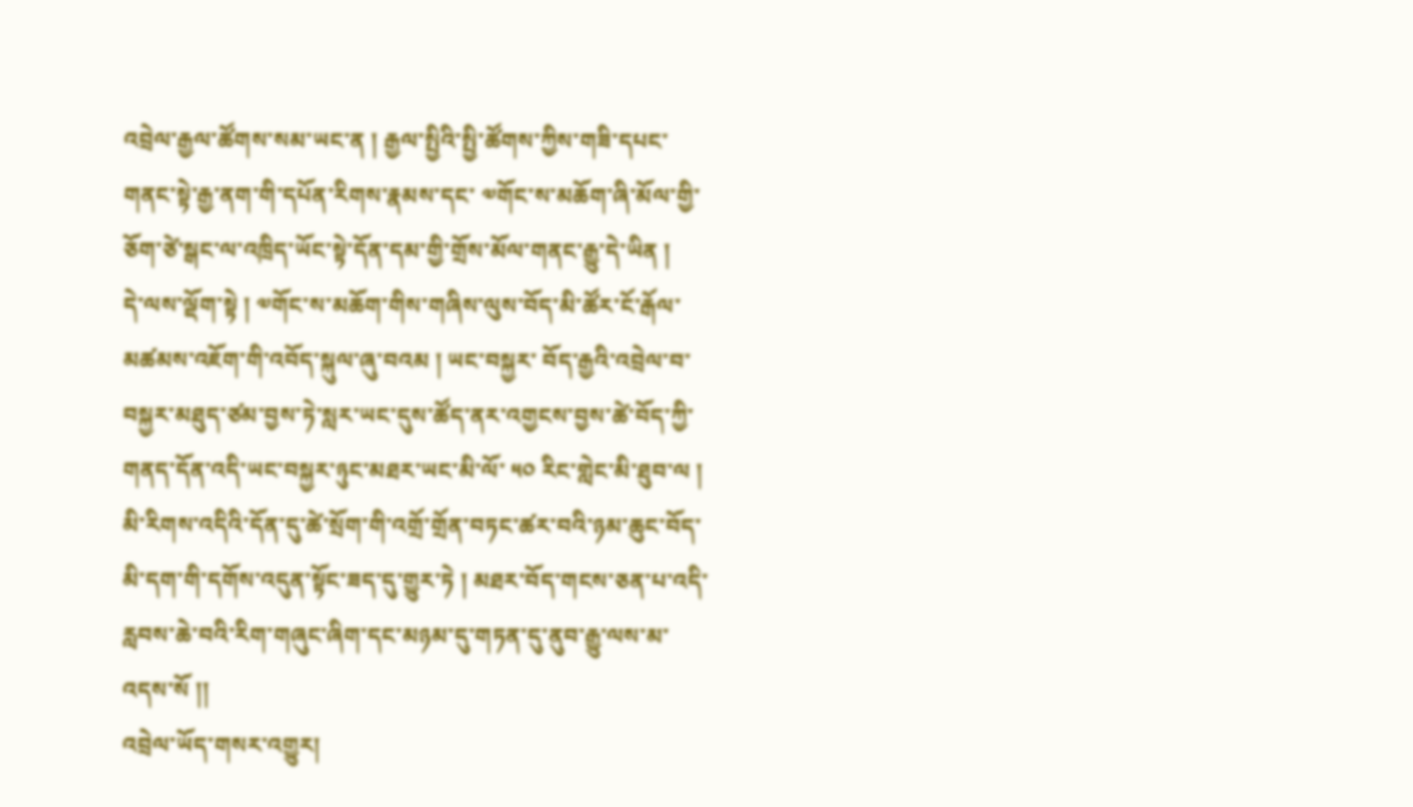འབྲེལ་རྒྱལ་ཚོགས་སམ་ཡང་ན ། རྒྱལ་སྤྱིའི་སྤྱི་ཚོགས་ཀྱིས་གཟི་དཔང་གནང་སྟེ་རྒྱ་ནག་གི་དཔོན་རིགས་རྣམས་དང་ ༧གོང་ས་མཆོག་ཞི་མོལ་གྱི་ཅོག་ཙེ་སྒང་ལ་འཁྲིད་ཡོང་སྟེ་དོན་དམ་གྱི་གྲོས་མོལ་གནང་རྒྱུ་དེ་ཡིན །
དེ་ལས་ལྡོག་སྟེ ། ༧གོང་ས་མཆོག་གིས་གཞིས་ལུས་བོད་མི་ཚོར་ངོ་རྒོལ་མཚམས་འཇོག་གི་འབོད་སྐུལ་ཞུ་བའམ ། ཡང་བསྐྱར་ བོད་རྒྱའི་འབྲེལ་བ་བསྐྱར་མཐུད་ཙམ་བྱས་ཏེ་སླར་ཡང་དུས་ཚོད་ནར་འགྱངས་བྱས་ཚེ་བོད་ཀྱི་གནད་དོན་འདི་ཡང་བསྐྱར་ཉུང་མཐར་ཡང་མི་ལོ་ ༥༠ རིང་གླེང་མི་ཐུབ་ལ ། མི་རིགས་འདིའི་དོན་དུ་ཚེ་སྲོག་གི་འགྲོ་གྲོན་བཏང་ཚར་བའི་ཉམ་ཆུང་བོད་མི་དག་གི་དགོས་འདུན་སྟོང་ཟད་དུ་གྱུར་ཏེ ། མཐར་བོད་གངས་ཅན་པ་འདི་རླབས་ཆེ་བའི་རིག་གཞུང་ཞིག་དང་མཉམ་དུ་གཏན་དུ་ནུབ་རྒྱུ་ལས་མ་འདས་སོ །།
འབྲེལ་ཡོད་གསར་འགྱུར།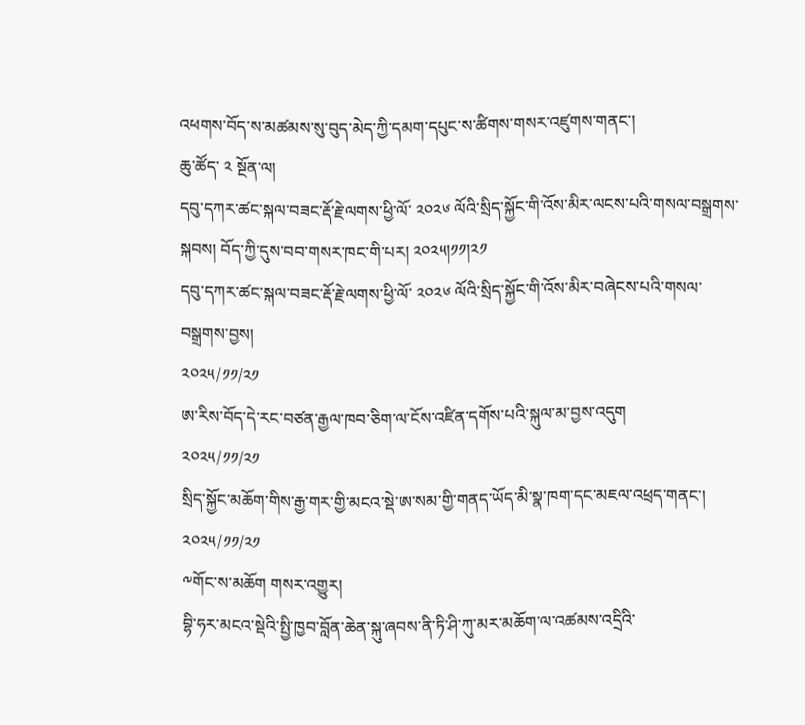འཕགས་བོད་ས་མཚམས་སུ་བུད་མེད་ཀྱི་དམག་དཔུང་ས་ཚིགས་གསར་འཛུགས་གནང་།
ཆུ་ཚོད་ ༢ སྔོན་ལ།
དབུ་དཀར་ཚང་སྐལ་བཟང་རྡོ་རྗེ་ལགས་ཕྱི་ལོ་ ༢༠༢༦ ལོའི་སྲིད་སྐྱོང་གི་འོས་མིར་ལངས་པའི་གསལ་བསྒྲགས་སྐབས། བོད་ཀྱི་དུས་བབ་གསར་ཁང་གི་པར། ༢༠༢༥།༡༡།༢༡
དབུ་དཀར་ཚང་སྐལ་བཟང་རྡོ་རྗེ་ལགས་ཕྱི་ལོ་ ༢༠༢༦ ལོའི་སྲིད་སྐྱོང་གི་འོས་མིར་བཞེངས་པའི་གསལ་བསྒྲགས་བྱས།
༢༠༢༥/༡༡/༢༡
ཨ་རིས་བོད་དེ་རང་བཙན་རྒྱལ་ཁབ་ཅིག་ལ་ངོས་འཛིན་དགོས་པའི་སྐུལ་མ་བྱས་འདུག
༢༠༢༥/༡༡/༢༡
སྲིད་སྐྱོང་མཆོག་གིས་རྒྱ་གར་གྱི་མངའ་སྡེ་ཨ་སམ་གྱི་གནད་ཡོད་མི་སྣ་ཁག་དང་མཇལ་འཕྲད་གནང་།
༢༠༢༥/༡༡/༢༡
༸གོང་ས་མཆོག གསར་འགྱུར།
བྷི་ཧར་མངའ་སྡེའི་སྤྱི་ཁྱབ་བློན་ཆེན་སྐུ་ཞབས་ནི་ཏི་ཤི་ཀུ་མར་མཆོག་ལ་འཚམས་འདྲིའི་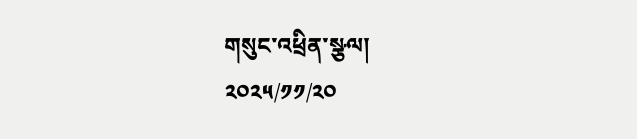གསུང་འཕྲིན་སྩལ།
༢༠༢༥/༡༡/༢༠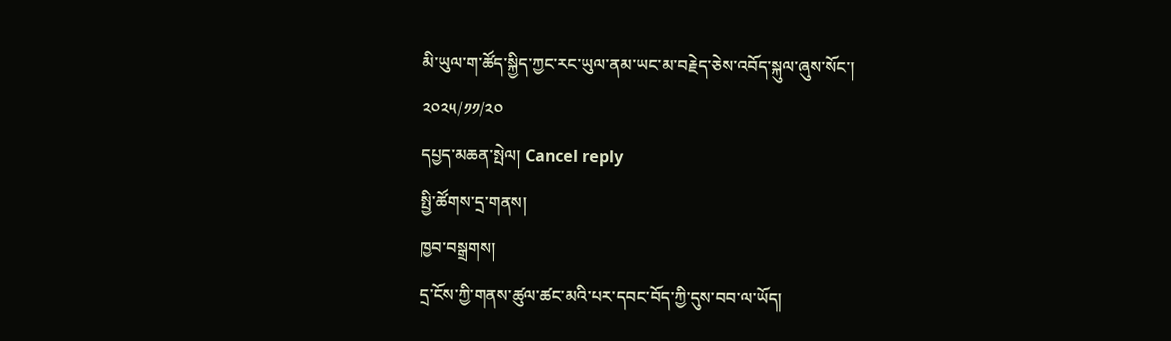མི་ཡུལ་ག་ཚོད་སྐྱིད་ཀྱང་རང་ཡུལ་ནམ་ཡང་མ་བརྗེད་ཅེས་འབོད་སྐུལ་ཞུས་སོང་།
༢༠༢༥/༡༡/༢༠
དཔྱད་མཆན་སྤེལ། Cancel reply
སྤྱི་ཚོགས་དྲ་གནས།
ཁྱབ་བསྒྲགས།
དྲ་ངོས་ཀྱི་གནས་ཚུལ་ཚང་མའི་པར་དབང་བོད་ཀྱི་དུས་བབ་ལ་ཡོད།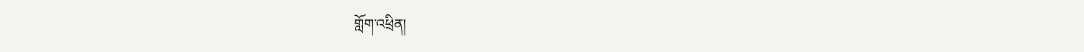གློག་འཕྲིན།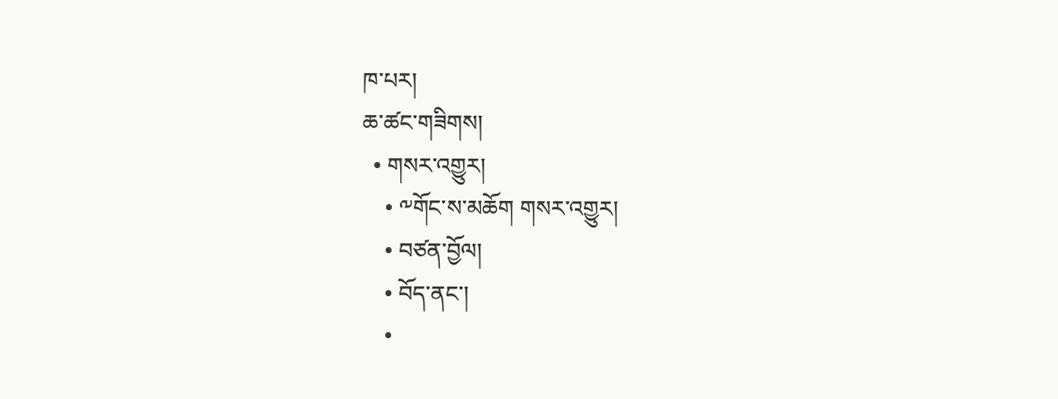ཁ་པར།
ཆ་ཚང་གཟིགས།
  • གསར་འགྱུར།
    • ༸གོང་ས་མཆོག གསར་འགྱུར།
    • བཙན་བྱོལ།
    • བོད་ནང་།
    •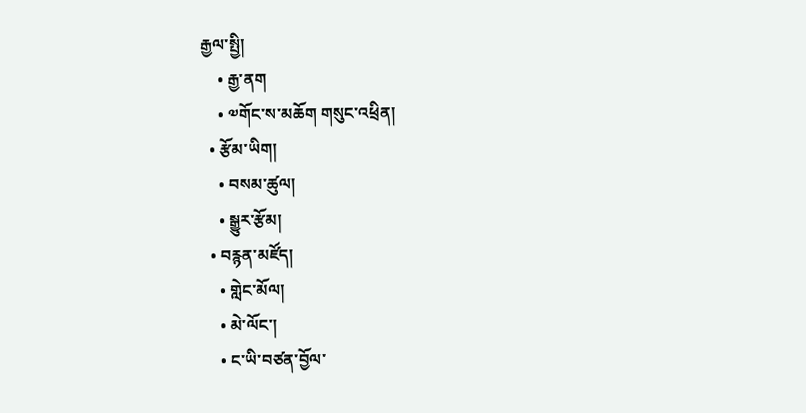རྒྱལ་སྤྱི།
    • རྒྱ་ནག
    • ༧གོང་ས་མཆོག གསུང་འཕྲིན།
  • རྩོམ་ཡིག།
    • བསམ་ཚུལ།
    • སྒྱུར་རྩོམ།
  • བརྙན་མཛོད།
    • གླེང་མོལ།
    • མེ་ལོང་།
    • ང་ཡི་བཙན་བྱོལ་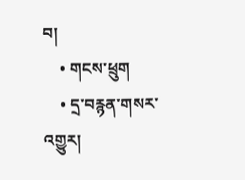བ།
    • གངས་ཕྲུག
    • དྲ་བརྙན་གསར་འགྱུར།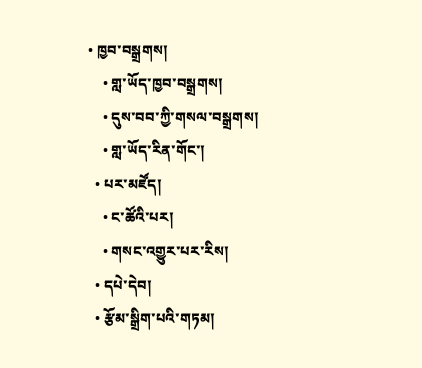• ཁྱབ་བསྒྲགས།
    • གླ་ཡོད་ཁྱབ་བསྒྲགས།
    • དུས་བབ་ཀྱི་གསལ་བསྒྲགས།
    • གླ་ཡོད་རིན་གོང་།
  • པར་མཛོད།
    • ང་ཚོའི་པར།
    • གསང་འགྱུར་པར་རིས།
  • དཔེ་དེབ།
  • རྩོམ་སྒྲིག་པའི་གཏམ།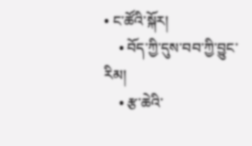• ང་ཚོའི་སྐོར།
    • བོད་ཀྱི་དུས་བབ་ཀྱི་བྱུང་རིམ།
    • རྩ་ཆེའི་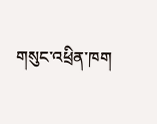གསུང་འཕྲིན་ཁག